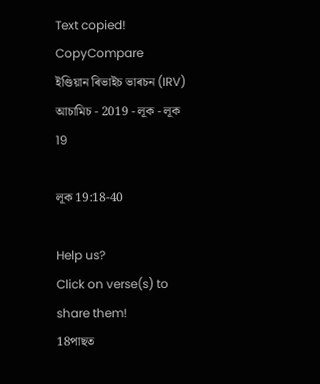Text copied!
CopyCompare
ইণ্ডিয়ান ৰিভাইচ ভাৰচন (IRV) আচামিচ - 2019 - লূক - লূক 19

লূক 19:18-40

Help us?
Click on verse(s) to share them!
18পাছত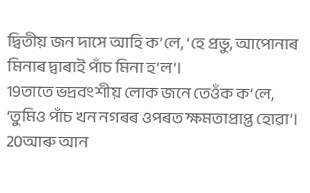দ্বিতীয় জন দাসে আহি ক’লে, ‘হে প্ৰভু, আপোনাৰ মিনাৰ দ্বাৰাই পাঁচ মিনা হ’ল’।
19তাতে ভদ্ৰবংশীয় লোক জনে তেওঁক ক’লে, ‘তুমিও পাঁচ খন নগৰৰ ওপৰত ক্ষমতাপ্ৰাপ্ত হোৱা’।
20আৰু আন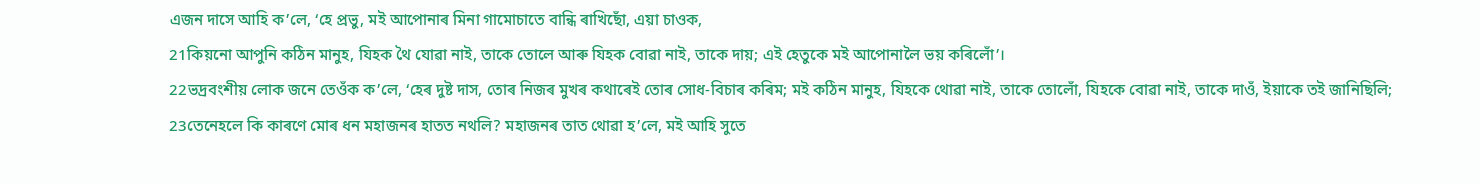এজন দাসে আহি ক’লে, ‘হে প্ৰভু, মই আপোনাৰ মিনা গামোচাতে বান্ধি ৰাখিছোঁ, এয়া চাওক,
21কিয়নো আপুনি কঠিন মানুহ, যিহক থৈ যোৱা নাই, তাকে তোলে আৰু যিহক বোৱা নাই, তাকে দায়; এই হেতুকে মই আপোনালৈ ভয় কৰিলোঁ’।
22ভদ্ৰবংশীয় লোক জনে তেওঁক ক’লে, ‘হেৰ দুষ্ট দাস, তোৰ নিজৰ মুখৰ কথাৰেই তোৰ সোধ-বিচাৰ কৰিম; মই কঠিন মানুহ, যিহকে থোৱা নাই, তাকে তোলোঁ, যিহকে বোৱা নাই, তাকে দাওঁ, ইয়াকে তই জানিছিলি;
23তেনেহলে কি কাৰণে মোৰ ধন মহাজনৰ হাতত নথলি? মহাজনৰ তাত থোৱা হ’লে, মই আহি সুতে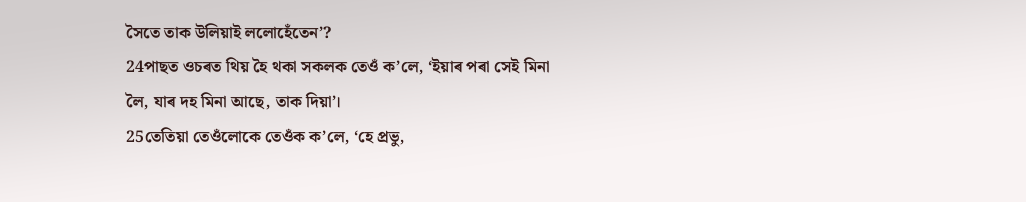সৈতে তাক উলিয়াই ললোহেঁতেন’?
24পাছত ওচৰত থিয় হৈ থকা সকলক তেওঁ ক’লে, ‘ইয়াৰ পৰা সেই মিনা লৈ, যাৰ দহ মিনা আছে, তাক দিয়া’।
25তেতিয়া তেওঁলোকে তেওঁক ক’লে, ‘হে প্ৰভু,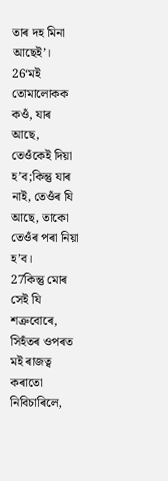তাৰ দহ মিনা আছেই’।
26‘মই তোমালোকক কওঁ, যাৰ আছে, তেওঁকেই দিয়া হ’ব;কিন্তু যাৰ নাই, তেওঁৰ যি আছে, তাকো তেওঁৰ পৰা নিয়া হ’ব।
27কিন্তু মোৰ সেই যি শত্ৰুবোৰে, সিহঁতৰ ওপৰত মই ৰাজত্ব কৰাতো নিবিচাৰিলে,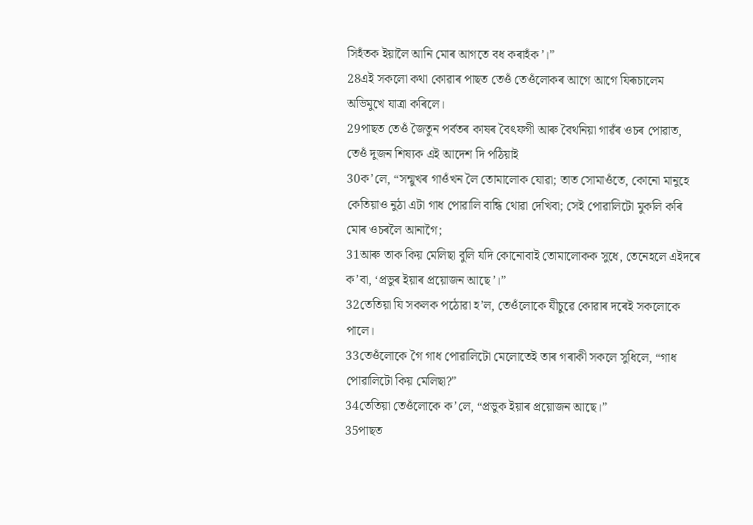সিহঁতক ইয়ালৈ আনি মোৰ আগতে বধ কৰাহঁক’।”
28এই সকলো কথা কোৱাৰ পাছত তেওঁ তেওঁলোকৰ আগে আগে যিৰূচালেম অভিমুখে যাত্ৰা কৰিলে।
29পাছত তেওঁ জৈতুন পৰ্বতৰ কাষৰ বৈৎফগী আৰু বৈথনিয়া গাৱঁৰ ওচৰ পোৱাত, তেওঁ দুজন শিষ্যক এই আদেশ দি পঠিয়াই
30ক’লে, “সন্মুখৰ গাওঁখন লৈ তোমালোক যোৱা; তাত সোমাওঁতে, কোনো মানুহে কেতিয়াও নুঠা এটা গাধ পোৱালি বান্ধি থোৱা দেখিবা; সেই পোৱালিটো মুকলি কৰি মোৰ ওচৰলৈ আনাগৈ;
31আৰু তাক কিয় মেলিছা বুলি যদি কোনোবাই তোমালোকক সুধে, তেনেহলে এইদৰে ক’বা, ‘প্ৰভুৰ ইয়াৰ প্ৰয়োজন আছে’।”
32তেতিয়া যি সকলক পঠোৱা হ’ল, তেওঁলোকে যীচুৱে কোৱাৰ দৰেই সকলোকে পালে।
33তেওঁলোকে গৈ গাধ পোৱালিটো মেলোতেই তাৰ গৰাকী সকলে সুধিলে, “গাধ পোৱালিটো কিয় মেলিছা?”
34তেতিয়া তেওঁলোকে ক’লে, “প্ৰভুক ইয়াৰ প্ৰয়োজন আছে।”
35পাছত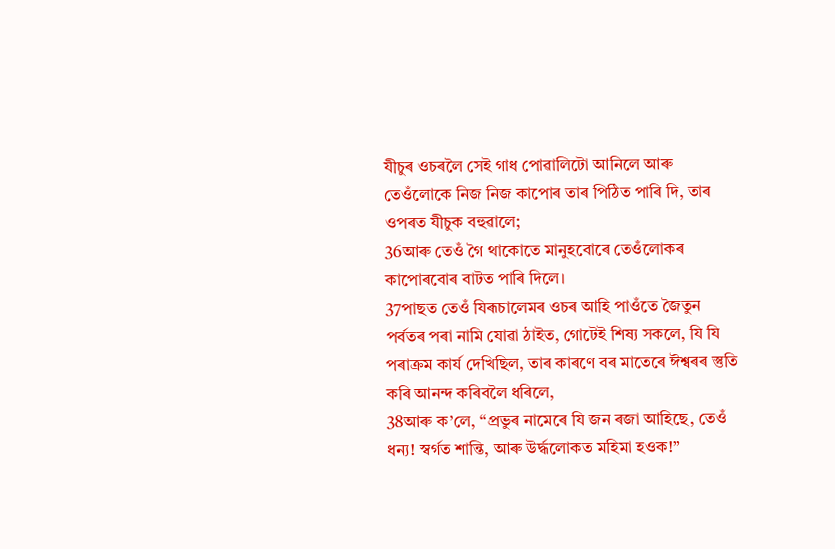যীচুৰ ওচৰলৈ সেই গাধ পোৱালিটো আনিলে আৰু তেওঁলোকে নিজ নিজ কাপোৰ তাৰ পিঠিত পাৰি দি, তাৰ ওপৰত যীচুক বহুৱালে;
36আৰু তেওঁ গৈ থাকোতে মানুহবোৰে তেওঁলোকৰ কাপোৰবোৰ বাটত পাৰি দিলে।
37পাছত তেওঁ যিৰূচালেমৰ ওচৰ আহি পাওঁতে জৈতুন পৰ্বতৰ পৰা নামি যোৱা ঠাইত, গোটেই শিষ্য সকলে, যি যি পৰাক্ৰম কাৰ্য দেখিছিল, তাৰ কাৰণে বৰ মাতেৰে ঈশ্বৰৰ স্তুতি কৰি আনন্দ কৰিবলৈ ধৰিলে,
38আৰু ক’লে, “প্ৰভুৰ নামেৰে যি জন ৰজা আহিছে, তেওঁ ধন্য! স্বৰ্গত শান্তি, আৰু উৰ্দ্ধলোকত মহিমা হওক!”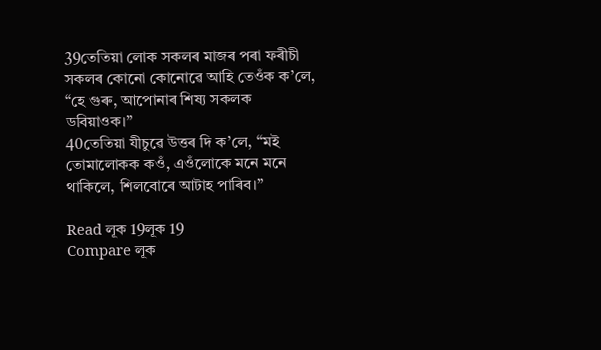39তেতিয়া লোক সকলৰ মাজৰ পৰা ফৰীচী সকলৰ কোনো কোনোৱে আহি তেওঁক ক’লে, “হে গুৰু, আপোনাৰ শিষ্য সকলক ডবিয়াওক।”
40তেতিয়া যীচুৱে উত্তৰ দি ক’লে, “মই তোমালোকক কওঁ, এওঁলোকে মনে মনে থাকিলে, শিলবোৰে আটাহ পাৰিব।”

Read লূক 19লূক 19
Compare লূক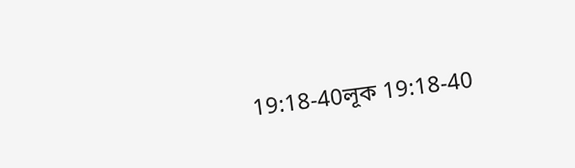19:18-40লূক 19:18-40